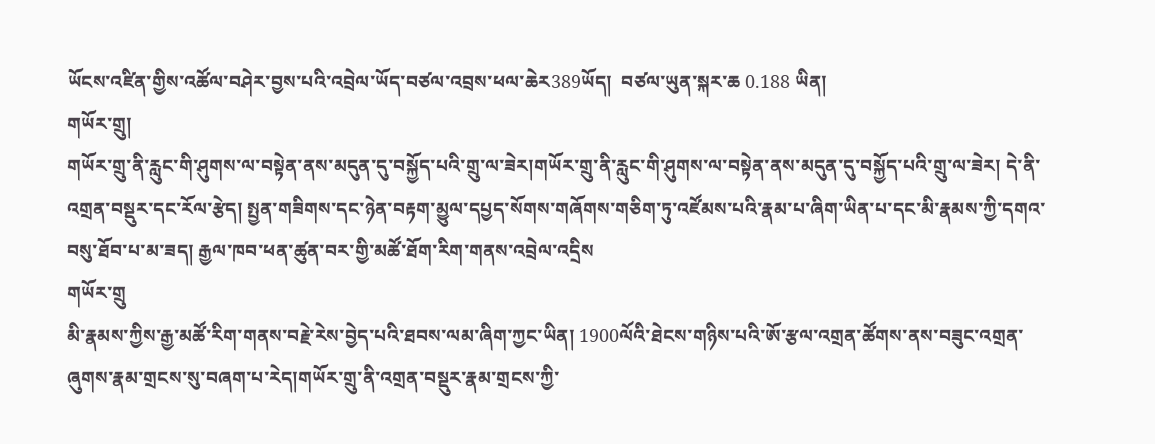ཡོངས་འཛིན་གྱིས་འཚོལ་བཤེར་བྱས་པའི་འབྲེལ་ཡོད་བཙལ་འབྲས་ཕལ་ཆེར389ཡོད།  བཙལ་ཡུན་སྐར་ཆ 0.188 ཡིན།
གཡོར་གྲུ།
གཡོར་གྲུ་ནི་རླུང་གི་ཤུགས་ལ་བསྟེན་ནས་མདུན་དུ་བསྐྱོད་པའི་གྲུ་ལ་ཟེར།གཡོར་གྲུ་ནི་རླུང་གི་ཤུགས་ལ་བསྟེན་ནས་མདུན་དུ་བསྐྱོད་པའི་གྲུ་ལ་ཟེར། དེ་ནི་འགྲན་བསྡུར་དང་རོལ་རྩེད། སྤྱན་གཟིགས་དང་ཉེན་བརྟག་མྱུལ་དཔྱད་སོགས་གཞོགས་གཅིག་ཏུ་འཛོམས་པའི་རྣམ་པ་ཞིག་ཡིན་པ་དང་མི་རྣམས་ཀྱི་དགའ་བསུ་ཐོབ་པ་མ་ཟད། རྒྱལ་ཁབ་ཕན་ཚུན་བར་གྱི་མཚོ་ཐོག་རིག་གནས་འབྲེལ་འདྲིས
གཡོར་གྲུ
མི་རྣམས་ཀྱིས་རྒྱ་མཚོ་རིག་གནས་བརྗེ་རེས་བྱེད་པའི་ཐབས་ལམ་ཞིག་ཀྱང་ཡིན། 1900ལོའི་ཐེངས་གཉིས་པའི་ཨོ་རྩལ་འགྲན་ཚོགས་ནས་བཟུང་འགྲན་ཞུགས་རྣམ་གྲངས་སུ་བཞག་པ་རེད།གཡོར་གྲུ་ནི་འགྲན་བསྡུར་རྣམ་གྲངས་ཀྱི་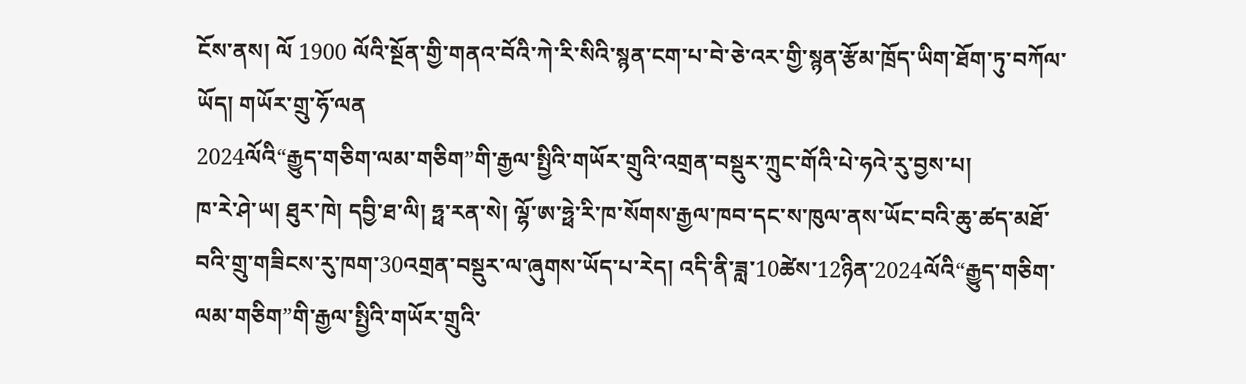ངོས་ནས། ལོ 1900 ལོའི་སྔོན་གྱི་གནའ་བོའི་ཀེ་རི་སིའི་སྙན་ངག་པ་བེ་ཅེ་འར་གྱི་སྙན་རྩོམ་ཁྲོད་ཡིག་ཐོག་ཏུ་བཀོལ་ཡོད། གཡོར་གྲུ་ཧོ་ལན
2024ལོའི“རྒྱུད་གཅིག་ལམ་གཅིག”གི་རྒྱལ་སྤྱིའི་གཡོར་གྲུའི་འགྲན་བསྡུར་ཀྲུང་གོའི་པེ་ཧའེ་རུ་བྱས་པ།
ཁ་རེ་ཤེ་ཡ། ཐུར་ཁེ། དབྱི་ཐ་ལི། ཧྥ་རན་སེ། ལྷོ་ཨ་ཧྥེ་རི་ཁ་སོགས་རྒྱལ་ཁབ་དང་ས་ཁུལ་ནས་ཡོང་བའི་ཆུ་ཚད་མཐོ་བའི་གྲུ་གཟིངས་རུ་ཁག་30འགྲན་བསྡུར་ལ་ཞུགས་ཡོད་པ་རེད། འདི་ནི་ཟླ་10ཚེས་12ཉིན་2024ལོའི“རྒྱུད་གཅིག་ལམ་གཅིག”གི་རྒྱལ་སྤྱིའི་གཡོར་གྲུའི་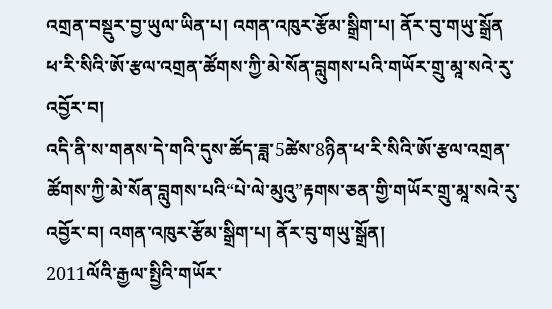འགྲན་བསྡུར་བྱ་ཡུལ་ཡིན་པ། འགན་འཁུར་རྩོམ་སྒྲིག་པ། ནོར་བུ་གཡུ་སྒྲོན
ཕ་རི་སིའི་ཨོ་རྩལ་འགྲན་ཚོགས་ཀྱི་མེ་སོན་བླུགས་པའི་གཡོར་གྲུ་མཱ་སའེ་རུ་འབྱོར་བ།
འདི་ནི་ས་གནས་དེ་གའི་དུས་ཚོད་ཟླ་5ཚེས་8ཉིན་ཕ་རི་སིའི་ཨོ་རྩལ་འགྲན་ཚོགས་ཀྱི་མེ་སོན་བླུགས་པའི“པེ་ལེ་མུའུ”རྟགས་ཅན་གྱི་གཡོར་གྲུ་མཱ་སའེ་རུ་འབྱོར་བ། འགན་འཁུར་རྩོམ་སྒྲིག་པ། ནོར་བུ་གཡུ་སྒྲོན།
2011ལོའི་རྒྱལ་སྤྱིའི་གཡོར་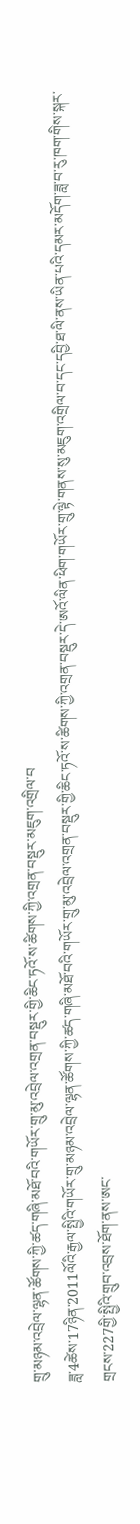གྲུ་མཉམ་འབྲེལ་ལྷན་ཚོགས་ཀྱི་ཚད་གཞི་མཐོ་བའི་གཡོར་གྲུ་མུ་འབྲེལ་འགྲན་བསྡུར་གྱི་ཆིང་ཏའོ་ས་ཚིགས་ཀྱི་འགྲན་བསྡུར་མཇུག་འགྲིལ་བ
ཟླ་4ཚེས་17ཉིན་2011ལོའི་རྒྱལ་སྤྱིའི་གཡོར་གྲུ་མཉམ་འབྲེལ་ལྷན་ཚོགས་ཀྱི་ཚད་གཞི་མཐོ་བའི་གཡོར་གྲུ་མུ་འབྲེལ་འགྲན་བསྡུར་གྱི་ཆིང་ཏའོ་ས་ཚིགས་ཀྱི་འགྲན་བསྡུར་དེ་ཨའོ་ལིན་ཕིག་གཡོར་གྲུ་ལྟེ་གནས་སུ་མཇུག་འགྲིལ་བ་དང་དབྱི་ཐ་ལི་ནས་ཡིན་པའི་དམར་མདོག་ཟླ་བ་རུ་ཁག་གིས་སྐར་གྲངས་227གྱི་སྤྱིའི་གྲུབ་འབྲས་ཐོག་ནས་ཨང་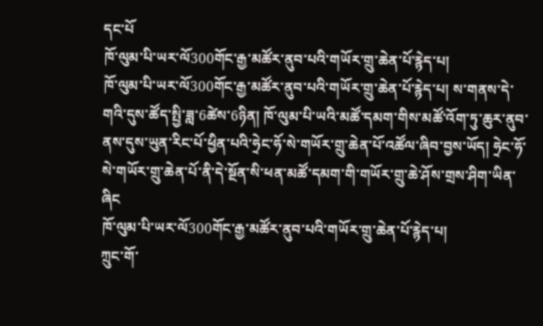དང་པོ
ཁོ་ལུམ་པི་ཡར་ལོ300གོང་རྒྱ་མཚོར་ནུབ་པའི་གཡོར་གྲུ་ཆེན་པོ་རྙེད་པ།
ཁོ་ལུམ་པི་ཡར་ལོ300གོང་རྒྱ་མཚོར་ནུབ་པའི་གཡོར་གྲུ་ཆེན་པོ་རྙེད་པ། ས་གནས་དེ་གའི་དུས་ཚོད་སྤྱི་ཟླ་6ཚེས་6ཉིན། ཁོ་ལུམ་པི་ཡའི་མཚོ་དམག་གིས་མཚོ་འོག་ཏུ་ཆུར་ནུབ་ནས་དུས་ཡུན་རིང་པོ་ཕྱིན་པའི་ཧྲེང་ཧོ་སེ་གཡོར་གྲུ་ཆེན་པོ་འཚོལ་ཞིབ་བྱས་ཡོད། ཧྲེང་ཧོ་སེ་གཡོར་གྲུ་ཆེན་པོ་ནི་དེ་སྔོན་སི་ཕན་མཚོ་དམག་གི་གཡོར་གྲུ་ཆེ་ཤོས་གྲས་ཤིག་ཡིན་ཞིང
ཁོ་ལུམ་པི་ཡར་ལོ300གོང་རྒྱ་མཚོར་ནུབ་པའི་གཡོར་གྲུ་ཆེན་པོ་རྙེད་པ།
ཀྲུང་གོ་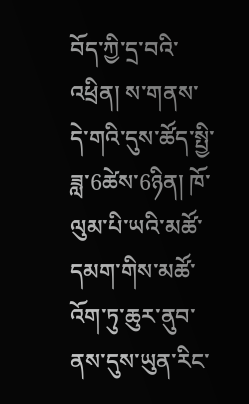བོད་ཀྱི་དྲ་བའི་འཕྲིན། ས་གནས་དེ་གའི་དུས་ཚོད་སྤྱི་ཟླ་6ཚེས་6ཉིན། ཁོ་ལུམ་པི་ཡའི་མཚོ་དམག་གིས་མཚོ་འོག་ཏུ་ཆུར་ནུབ་ནས་དུས་ཡུན་རིང་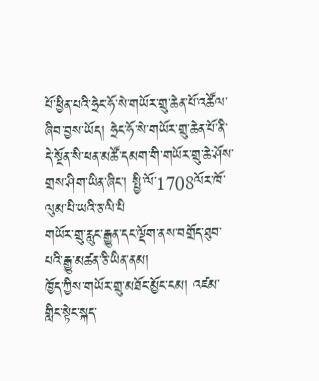པོ་ཕྱིན་པའི་ཧྲེང་ཧོ་སེ་གཡོར་གྲུ་ཆེན་པོ་འཚོལ་ཞིབ་བྱས་ཡོད། ཧྲེང་ཧོ་སེ་གཡོར་གྲུ་ཆེན་པོ་ནི་དེ་སྔོན་སི་ཕན་མཚོ་དམག་གི་གཡོར་གྲུ་ཆེ་ཤོས་གྲས་ཤིག་ཡིན་ཞིང་། སྤྱི་ལོ་1708ལོར་ཁོ་ལུམ་པི་ཡའི་ཅ་ལི་པི
གཡོར་གྲུ་རླུང་རྒྱུན་དང་ལྡོག་ནས་བགྲོད་ཐུབ་པའི་རྒྱུ་མཚན་ཅི་ཡིན་ནམ།
ཁྱོད་ཀྱིས་གཡོར་གྲུ་མཐོང་མྱོང་ངམ། འཛམ་གླིང་སྟེང་སྐད་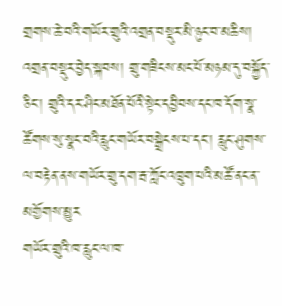གྲགས་ཆེ་བའི་གཡོར་གྲུའི་འགྲན་བསྡུར་མི་ཉུང་བ་མཆིས། འགྲན་བསྡུར་བྱེད་སྐབས། གྲུ་གཟིངས་མང་པོ་མཉམ་དུ་བསྐྱོད་ཅིང་། གྲུའི་དར་ཤིང་མཐོན་པོའི་སྟེང་དབྱིབས་དང་ཁ་དོག་སྣ་ཚོགས་སུ་སྣང་བའི་རླུང་གཡོར་བསྒྲེངས་པ་དང་། རླུང་ཤུགས་ལ་བརྟེན་ནས་གཡོར་གྲུ་དག་རྦ་ཀློང་འཁྲུག་པའི་མཚོ་ནང་ན་མགྱོགས་མྱུར
གཡོར་གྲུའི་ཁ་རླུང་ལ་ཁ་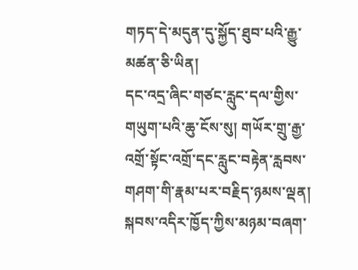གཏད་དེ་མདུན་དུ་སྐྱོད་ཐུབ་པའི་རྒྱུ་མཚན་ཅི་ཡིན།
དང་འདྲ་ཞིང་གཙང་རླུང་དལ་གྱིས་གཡུག་པའི་ཆུ་ངོས་སུ། གཡོར་གྲུ་རྒྱ་འགྲོ་སྟོང་འགྲོ་དང་རླུང་བརྟེན་རླབས་གཤག་གི་རྣམ་པར་བརྗིད་ཉམས་ལྡན། སྐབས་འདིར་ཁྱོད་ཀྱིས་མཉམ་བཞག་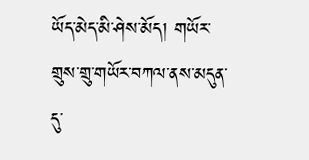ཡོད་མེད་མི་ཤེས་མོད། གཡོར་གྲུས་གྲུ་གཡོར་བཀལ་ནས་མདུན་དུ་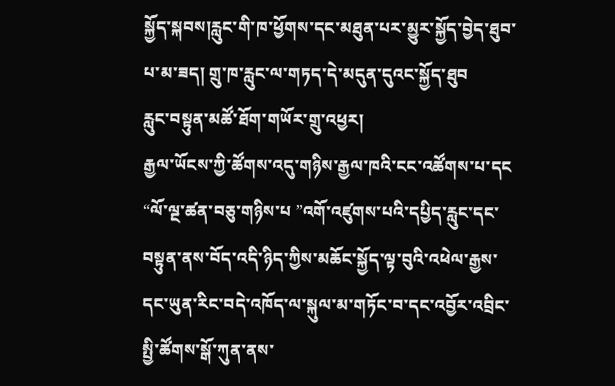སྐྱོད་སྐབས།རླུང་གི་ཁ་ཕྱོགས་དང་མཐུན་པར་མྱུར་སྐྱོད་བྱེད་ཐུབ་པ་མ་ཟད། གྲུ་ཁ་རླུང་ལ་གཏད་དེ་མདུན་དུའང་སྐྱོད་ཐུབ
རླུང་བསྟུན་མཚོ་ཐོག་གཡོར་གྲུ་འཕྱར།
རྒྱལ་ཡོངས་ཀྱི་ཚོགས་འདུ་གཉིས་རྒྱལ་ཁའི་ངང་འཚོགས་པ་དང “ལོ་ལྔ་ཚན་བཅུ་གཉིས་པ ”འགོ་འཛུགས་པའི་དཔྱིད་རླུང་དང་བསྟུན་ནས་བོད་འདི་ཉིད་ཀྱིས་མཆོང་སྐྱོད་ལྟ་བུའི་འཕེལ་རྒྱས་དང་ཡུན་རིང་བདེ་འཁོད་ལ་སྐུལ་མ་གཏོང་བ་དང་འབྱོར་འབྲིང་སྤྱི་ཚོགས་སྒོ་ཀུན་ནས་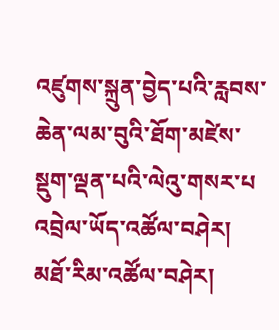འཛུགས་སྐྲུན་བྱེད་པའི་རླབས་ཆེན་ལམ་བུའི་ཐོག་མཛེས་སྡུག་ལྡན་པའི་ལེའུ་གསར་པ
འབྲེལ་ཡོད་འཚོལ་བཤེར།
མཐོ་རིམ་འཚོལ་བཤེར།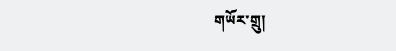གཡོར་གྲུ།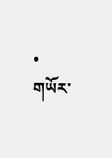•     གཡོར་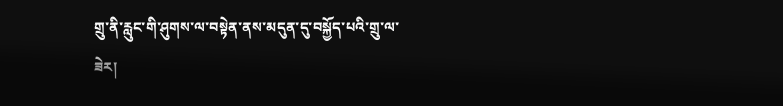གྲུ་ནི་རླུང་གི་ཤུགས་ལ་བསྟེན་ནས་མདུན་དུ་བསྐྱོད་པའི་གྲུ་ལ་ཟེར།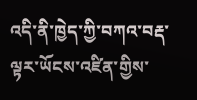འདི་ནི་ཁྱེད་ཀྱི་བཀའ་བརྡ་ལྟར་ཡོངས་འཛིན་གྱིས་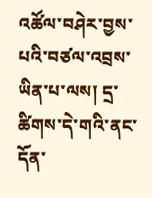འཚོལ་བཤེར་བྱས་པའི་བཙལ་འབྲས་ཡིན་པ་ལས། དྲ་ཚིགས་དེ་གའི་ནང་དོན་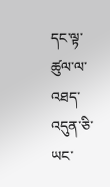དང་ལྟ་ཚུལ་ལ་འཐད་འདུན་ཅི་ཡང་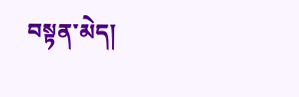བསྟན་མེད།